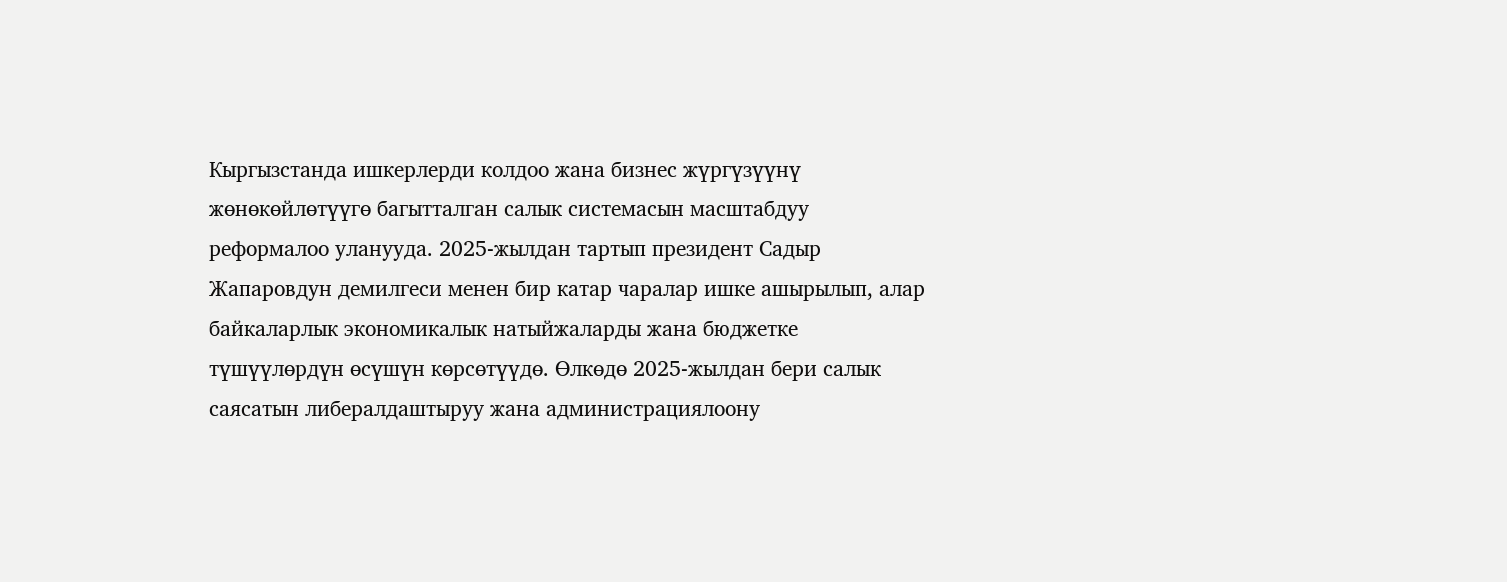Кыргызстанда ишкерлерди колдоо жана бизнес жүргүзүүнү жөнөкөйлөтүүгө багытталган салык системасын масштабдуу реформалоо уланууда. 2025-жылдан тартып президент Садыр Жапаровдун демилгеси менен бир катар чаралар ишке ашырылып, алар байкаларлык экономикалык натыйжаларды жана бюджетке түшүүлөрдүн өсүшүн көрсөтүүдө. Өлкөдө 2025-жылдан бери салык саясатын либералдаштыруу жана администрациялоону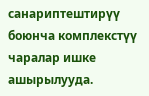санариптештирүү боюнча комплекстүү чаралар ишке ашырылууда.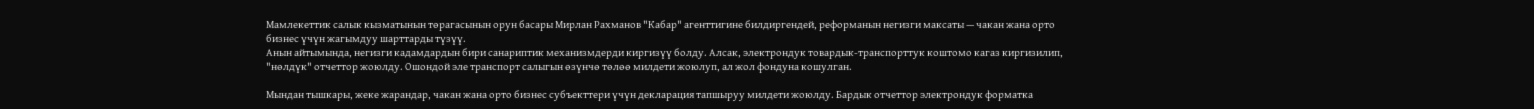Мамлекеттик салык кызматынын төрагасынын орун басары Мирлан Рахманов "Кабар" агенттигине билдиргендей, реформанын негизги максаты — чакан жана орто бизнес үчүн жагымдуу шарттарды түзүү.
Анын айтымында, негизги кадамдардын бири санариптик механизмдерди киргизүү болду. Алсак, электрондук товардык-транспорттук коштомо кагаз киргизилип, "нөлдүк" отчеттор жоюлду. Ошондой эле транспорт салыгын өзүнчө төлөө милдети жоюлуп, ал жол фондуна кошулган.

Мындан тышкары, жеке жарандар, чакан жана орто бизнес субъекттери үчүн декларация тапшыруу милдети жоюлду. Бардык отчеттор электрондук форматка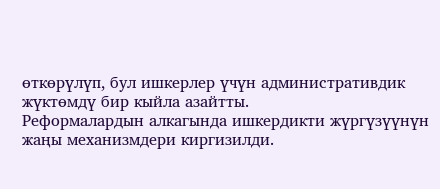өткөрүлүп, бул ишкерлер үчүн административдик жүктөмдү бир кыйла азайтты.
Реформалардын алкагында ишкердикти жүргүзүүнүн жаңы механизмдери киргизилди.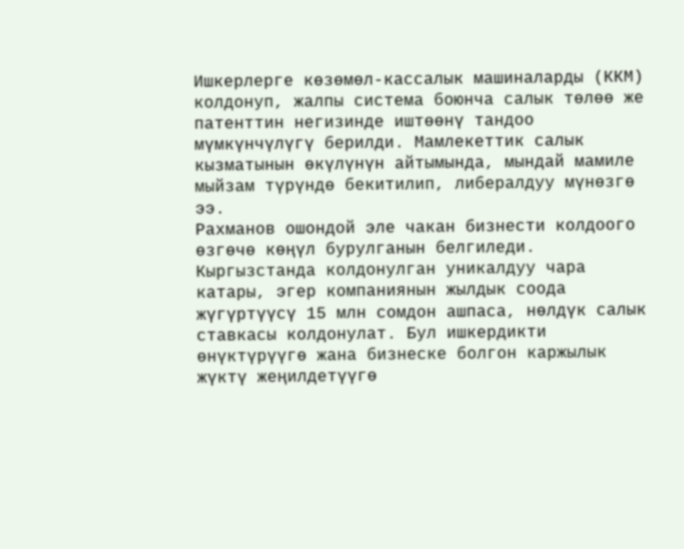Ишкерлерге көзөмөл-кассалык машиналарды (ККМ) колдонуп, жалпы система боюнча салык төлөө же патенттин негизинде иштөөнү тандоо мүмкүнчүлүгү берилди. Мамлекеттик салык кызматынын өкүлүнүн айтымында, мындай мамиле мыйзам түрүндө бекитилип, либералдуу мүнөзгө ээ.
Рахманов ошондой эле чакан бизнести колдоого өзгөчө көңүл бурулганын белгиледи. Кыргызстанда колдонулган уникалдуу чара катары, эгер компаниянын жылдык соода жүгүртүүсү 15 млн сомдон ашпаса, нөлдүк салык ставкасы колдонулат. Бул ишкердикти өнүктүрүүгө жана бизнеске болгон каржылык жүктү жеңилдетүүгө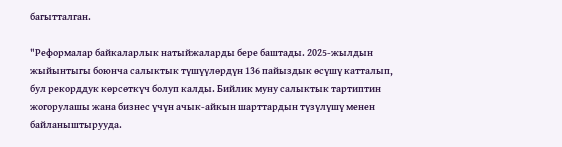багытталган.

"Реформалар байкаларлык натыйжаларды бере баштады. 2025-жылдын жыйынтыгы боюнча салыктык түшүүлөрдүн 136 пайыздык өсүшү катталып, бул рекорддук көрсөткүч болуп калды. Бийлик муну салыктык тартиптин жогорулашы жана бизнес үчүн ачык-айкын шарттардын түзүлүшү менен байланыштырууда.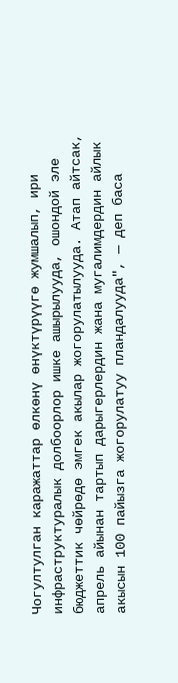Чогултулган каражаттар өлкөнү өнүктүрүүгө жумшалып, ири инфраструктуралык долбоорлор ишке ашырылууда, ошондой эле бюджеттик чөйрөдө эмгек акылар жогорулатылууда. Атап айтсак, апрель айынан тартып дарыгерлердин жана мугалимдердин айлык акысын 100 пайызга жогорулатуу пландалууда", — деп баса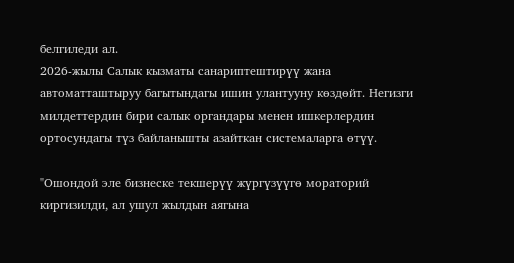белгиледи ал.
2026-жылы Салык кызматы санариптештирүү жана автоматташтыруу багытындагы ишин улантууну көздөйт. Негизги милдеттердин бири салык органдары менен ишкерлердин ортосундагы түз байланышты азайткан системаларга өтүү.

"Ошондой эле бизнеске текшерүү жүргүзүүгө мораторий киргизилди, ал ушул жылдын аягына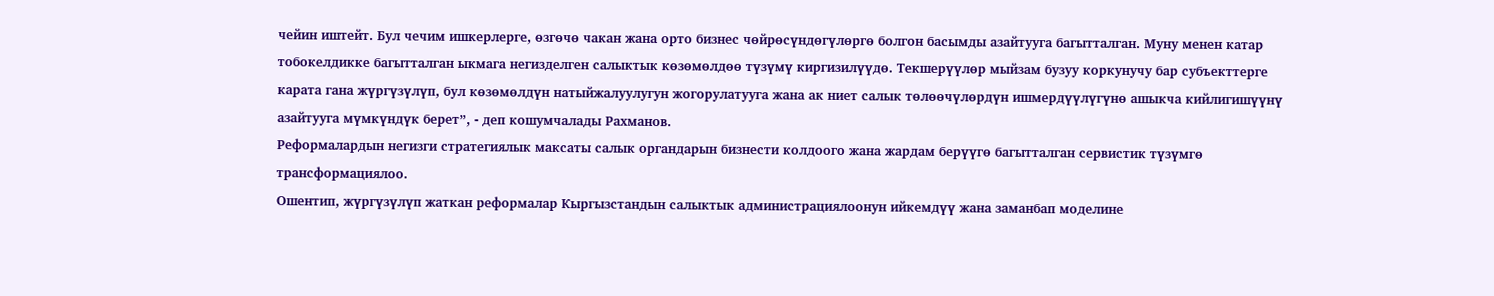чейин иштейт. Бул чечим ишкерлерге, өзгөчө чакан жана орто бизнес чөйрөсүндөгүлөргө болгон басымды азайтууга багытталган. Муну менен катар тобокелдикке багытталган ыкмага негизделген салыктык көзөмөлдөө түзүмү киргизилүүдө. Текшерүүлөр мыйзам бузуу коркунучу бар субъекттерге карата гана жүргүзүлүп, бул көзөмөлдүн натыйжалуулугун жогорулатууга жана ак ниет салык төлөөчүлөрдүн ишмердүүлүгүнө ашыкча кийлигишүүнү азайтууга мүмкүндүк берет”, - деп кошумчалады Рахманов.
Реформалардын негизги стратегиялык максаты салык органдарын бизнести колдоого жана жардам берүүгө багытталган сервистик түзүмгө трансформациялоо.
Ошентип, жүргүзүлүп жаткан реформалар Кыргызстандын салыктык администрациялоонун ийкемдүү жана заманбап моделине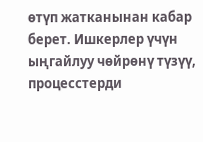өтүп жатканынан кабар берет. Ишкерлер үчүн ыңгайлуу чөйрөнү түзүү, процесстерди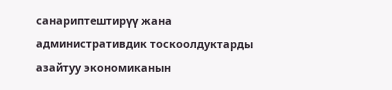санариптештирүү жана административдик тоскоолдуктарды азайтуу экономиканын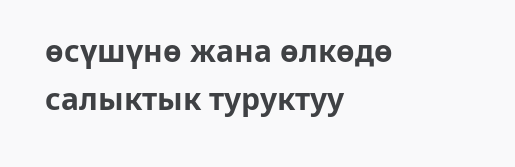өсүшүнө жана өлкөдө салыктык туруктуу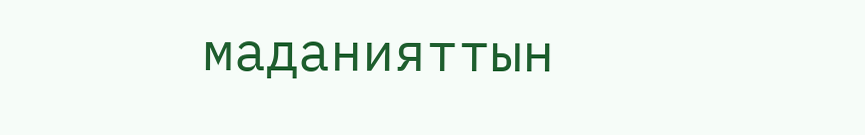маданияттын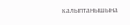калыптанышына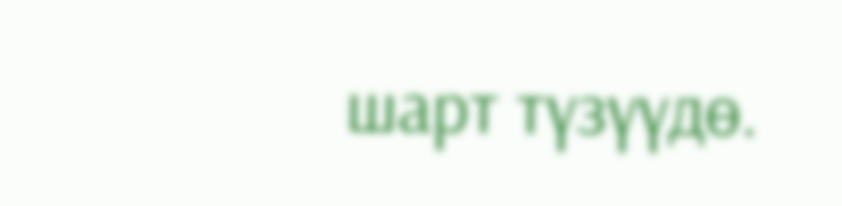шарт түзүүдө.